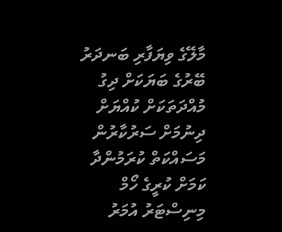މާލޭގެ ވިޔަފާރި ބަނދަރު ބޭރުގެ ބަޔަކަށް ދިގު މުއްދަތަކަށް ކުއްޔަށް ދިނުމަށް ސަރުކާރުން މަސައްކަތް ކުރަމުންދާ ކަމަށް ކުރީގެ ހޯމް މިނިސްޓަރު އުމަރު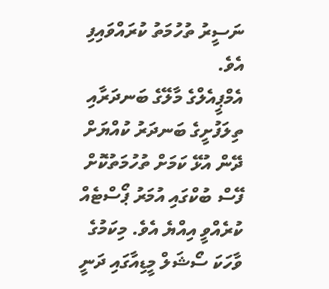ނަސީރު ތުހުމަތު ކުރައްވައިފި އެވެ.
އެމްޕީއެލްގެ މާލޭގެ ބަނދަރާއި ތިލަފުށީގެ ބަނދަރު ކުއްޔަށް ދޭން އުޅޭ ކަމަށް ތުހުމަތުކޮށް ފޭސް ބުކްގައި އުމަރު ޕޯސްޓެއް ކުރެއްވީ އިއްޔެ އެވެ. މިކަމުގެ ވާހަކަ ސޯޝަލް މީޑިއާގައި ދަނީ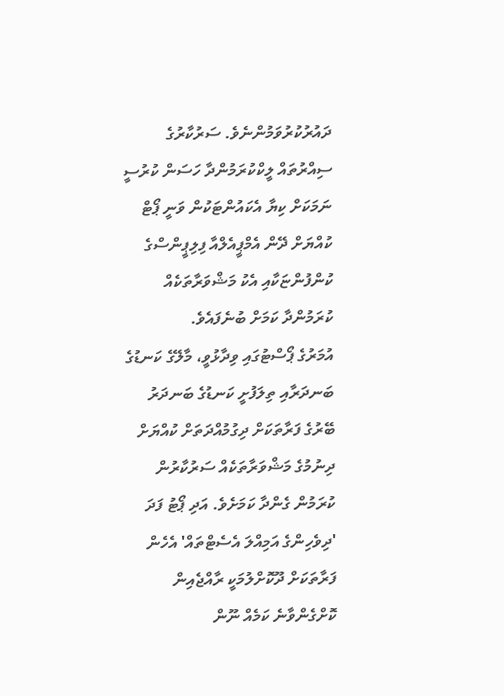ދައުރުކުރުވަމުންނެވެ. ސަރުކާރުގެ ސިއްރުތައް ލީކްކުރަމުންދާ ހަސަން ކުރުސީ ނަމަކަށް ކިޔާ އެކައުންޓަކުން ވަނީ ޕޯޓް ކުއްޔަށް ދޭން އެމްޕީއެލްއާ ފިލިޕީންސްގެ ކުންފުންޏަކާއި އެކު މަޝްވަރާތަކެއް ކުރަމުންދާ ކަމަށް ބުނެފައެވެ.
އުމަރުގެ ޕޯސްޓުގައި ވިދާޅުވީ، މާލޭގެ ކަނޑުގެ ބަނދަރާއި ތިލަފުށީ ކަނޑުގެ ބަނދަރު ބޭރުގެ ފަރާތަކަށް ދިގުމުއްދަތަށް ކުއްޔަށް ދިނުމުގެ މަޝްވަރާތަކެއް ސަރުކާރުން ކުރަމުން ގެންދާ ކަމަށެވެ. އަދި ޕޯޓު ފަދަ 'ދިވެހިންގެ އަމިއްލަ އެސެޓްތައް' އެހެން ފަރާތަކަށް ދޫކޮށްލުމަކީ ރާއްޖެއިން ކޮށްގެންވާނެ ކަމެއް ނޫން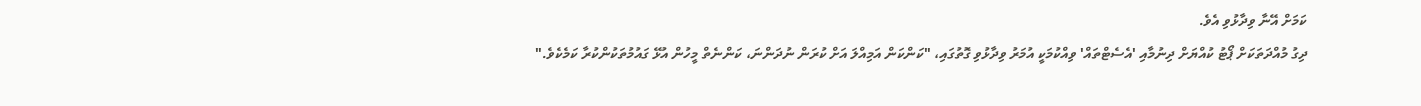ކަމަށް އޭނާ ވިދާޅުވި އެވެ.
ދިގު މުއްދަތަކަށް ޕޯޓު ކުއްޔަށް ދިނުމާއި 'އެސެޓްތައް' ވިއްކުމަކީ އުމަރު ވިދާޅުވި ގޮތުގައި، "ކަންކަން އަމިއްލަ އަށް ކުރަން ނުދަންނަ، ކަންނެތް މީހުން އުޅޭ ގައުމުތަކުންކުރާ ކަމެކެވެ."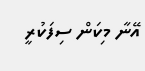އޭނާ މިކަން ސިފަކުރީ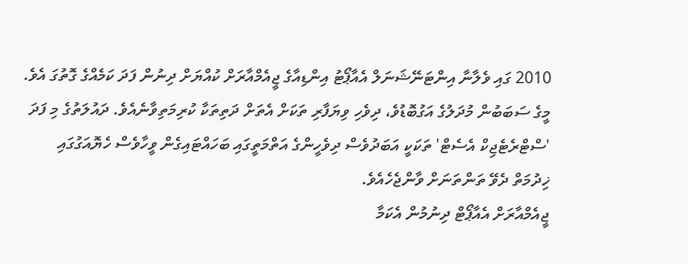2010 ގައި ވެލާނާ އިންޓަނޭޝަނަލް އެއާޕޯޓު އިންޑިއާގެ ޖީއެމްއާރަށް ކުއްޔަށް ދިނުން ފަދަ ކަމެއްގެ ގޮތުގަ އެވެ.
މީގެ ސަބަބުން މުދަލުގެ އަގުބޮޑުވެ، ދިވެހި ވިޔަފާރި ތަކަށް އެތަށް ދަތިތަކާ ކުރިމަތިވާނެއެވެ. ދައުލަތުގެ މި ފަދަ 'ސްޓްރެޓެޖިކް އެސެޓް' ތަކަކީ އަބަދުވެސް ދިވެހީންގެ އަތްމަތީގައި ބަހައްޓައިގެން ވީހާވެސް ހެޔޮއަގުގައި ޚިދުމަތް ދެވޭ ތަންތަނަށް ވާންޖެހެއެވެ.
ޖީއެމްއާރަށް އެއާޕޯޓް ދިނުމުން އެކަމާ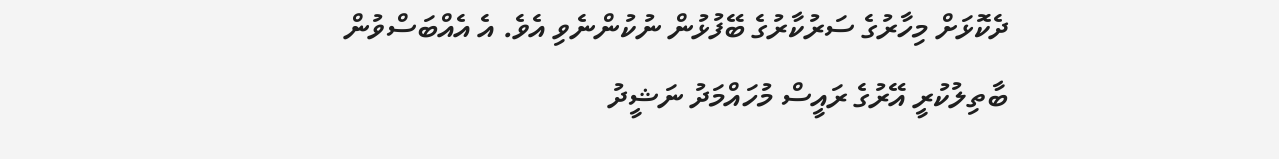ދެކޮޅަށް މިހާރުގެ ސަރުކާރުގެ ބޭފުޅުން ނުކުންނެވި އެވެ. އެ އެއްބަސްވުން ބާތިލުކުރީ އޭރުގެ ރައީސް މުހައްމަދު ނަޝީދު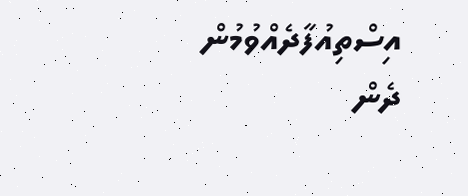އިސްތިއުފާދެއްވުމުން ދެން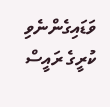ވަޑައިގެންނެވި ކުރީގެ ރައީސް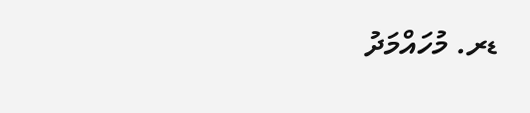ޑރ. މުހައްމަދު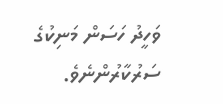ވަހީދު ހަސަން މަނިކުގެ ސަރުކާރުންނެވެ.